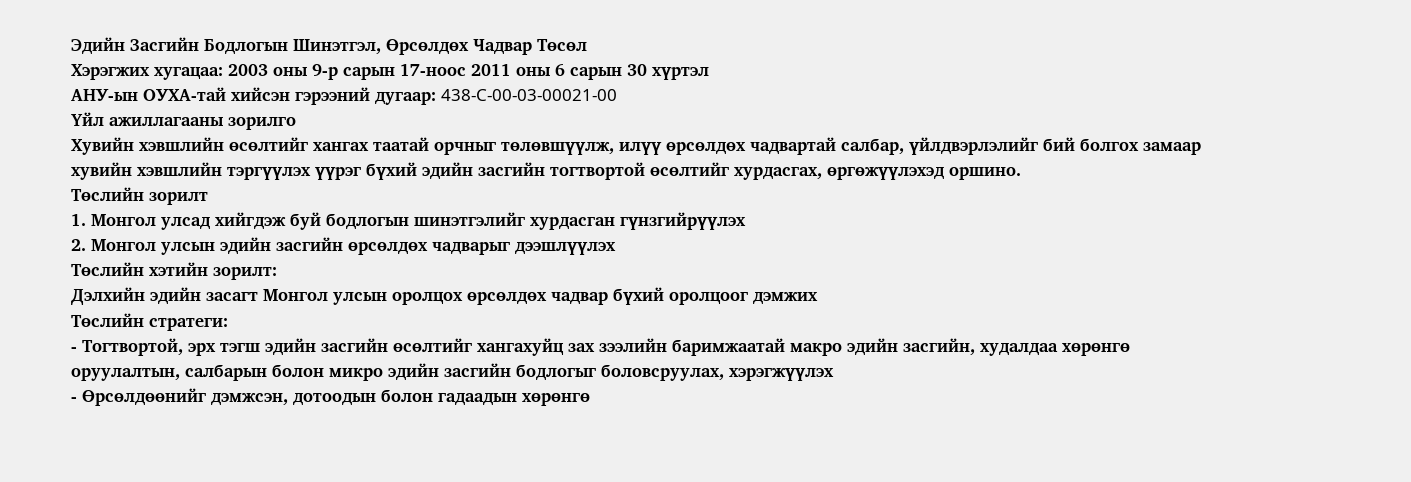Эдийн Засгийн Бодлогын Шинэтгэл, Өрсөлдөх Чадвар Төсөл
Хэрэгжих хугацаа: 2003 оны 9-р сарын 17-ноос 2011 оны 6 сарын 30 хүртэл
АНУ-ын ОУХА-тай хийсэн гэрээний дугаар: 438-C-00-03-00021-00
Yйл ажиллагааны зорилго
Хувийн хэвшлийн өсөлтийг хангах таатай орчныг төлөвшүүлж, илүү өрсөлдөх чадвартай салбар, үйлдвэрлэлийг бий болгох замаар хувийн хэвшлийн тэргүүлэх үүрэг бүхий эдийн засгийн тогтвортой өсөлтийг хурдасгах, өргөжүүлэхэд оршино.
Төслийн зорилт
1. Монгол улсад хийгдэж буй бодлогын шинэтгэлийг хурдасган гүнзгийрүүлэх
2. Монгол улсын эдийн засгийн өрсөлдөх чадварыг дээшлүүлэх
Төслийн хэтийн зорилт:
Дэлхийн эдийн засагт Монгол улсын оролцох өрсөлдөх чадвар бүхий оролцоог дэмжих
Төслийн стратеги:
- Тогтвортой, эрх тэгш эдийн засгийн өсөлтийг хангахуйц зах зээлийн баримжаатай макро эдийн засгийн, худалдаа хөрөнгө оруулалтын, салбарын болон микро эдийн засгийн бодлогыг боловсруулах, хэрэгжүүлэх
- Өрсөлдөөнийг дэмжсэн, дотоодын болон гадаадын хөрөнгө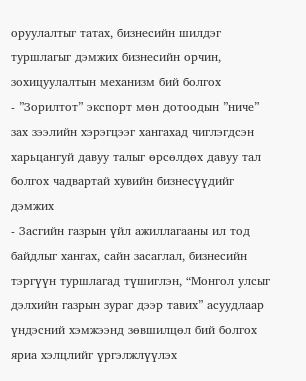оруулалтыг татах, бизнесийн шилдэг туршлагыг дэмжих бизнесийн орчин, зохицуулалтын механизм бий болгох
- ”Зорилтот” экспорт мөн дотоодын ”ниче” зах зээлийн хэрэгцээг хангахад чиглэгдсэн харьцангуй давуу талыг өрсөлдөх давуу тал болгох чадвартай хувийн бизнесүүдийг дэмжих
- Засгийн газрын үйл ажиллагааны ил тод байдлыг хангах, сайн засаглал, бизнесийн тэргүүн туршлагад түшиглэн, “Монгол улсыг дэлхийн газрын зураг дээр тавих” асуудлаар үндэсний хэмжээнд зөвшилцөл бий болгох яриа хэлцлийг үргэлжлүүлэх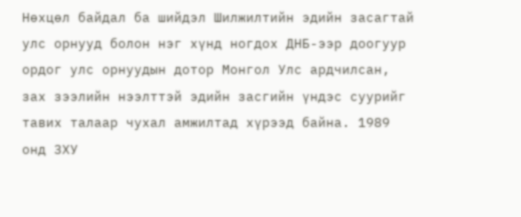Нөхцөл байдал ба шийдэл Шилжилтийн эдийн засагтай улс орнууд болон нэг хүнд ногдох ДНБ-ээр доогуур ордог улс орнуудын дотор Монгол Улс ардчилсан, зах зээлийн нээлттэй эдийн засгийн үндэс суурийг тавих талаар чухал амжилтад хүрээд байна. 1989 онд ЗХУ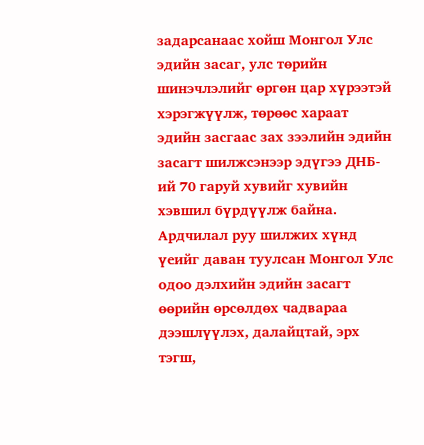задарсанаас хойш Монгол Улс эдийн засаг, улс төрийн шинэчлэлийг өргөн цар хүрээтэй хэрэгжүүлж, төрөөс хараат эдийн засгаас зах зээлийн эдийн засагт шилжсэнээр эдүгээ ДНБ-ий 70 гаруй хувийг хувийн хэвшил бүрдүүлж байна. Ардчилал руу шилжих хүнд үеийг даван туулсан Монгол Улс одоо дэлхийн эдийн засагт өөрийн өрсөлдөх чадвараа дээшлүүлэх, далайцтай, эрх тэгш,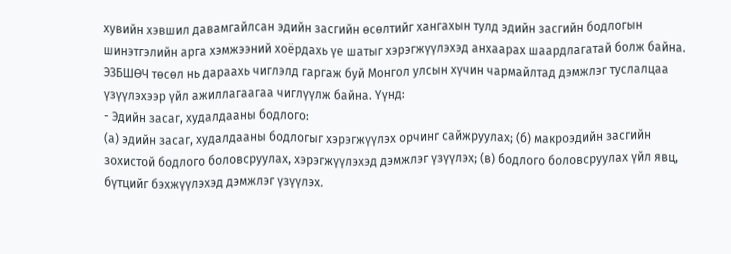хувийн хэвшил давамгайлсан эдийн засгийн өсөлтийг хангахын тулд эдийн засгийн бодлогын шинэтгэлийн арга хэмжээний хоёрдахь үе шатыг хэрэгжүүлэхэд анхаарах шаардлагатай болж байна. ЭЗБШӨЧ төсөл нь дараахь чиглэлд гаргаж буй Монгол улсын хүчин чармайлтад дэмжлэг туслалцаа үзүүлэхээр үйл ажиллагаагаа чиглүүлж байна. Үүнд:
- Эдийн засаг, худалдааны бодлого:
(а) эдийн засаг, худалдааны бодлогыг хэрэгжүүлэх орчинг сайжруулах; (б) макроэдийн засгийн зохистой бодлого боловсруулах, хэрэгжүүлэхэд дэмжлэг үзүүлэх; (в) бодлого боловсруулах үйл явц, бүтцийг бэхжүүлэхэд дэмжлэг үзүүлэх.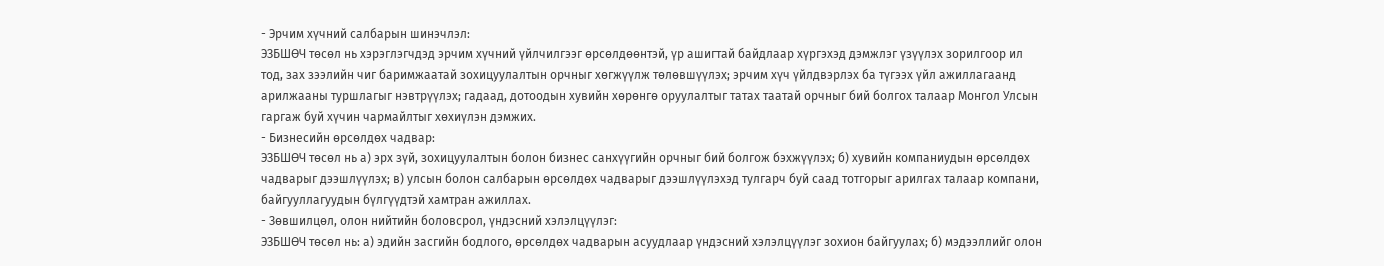- Эрчим хүчний салбарын шинэчлэл:
ЭЗБШӨЧ төсөл нь хэрэглэгчдэд эрчим хүчний үйлчилгээг өрсөлдөөнтэй, үр ашигтай байдлаар хүргэхэд дэмжлэг үзүүлэх зорилгоор ил тод, зах зээлийн чиг баримжаатай зохицуулалтын орчныг хөгжүүлж төлөвшүүлэх; эрчим хүч үйлдвэрлэх ба түгээх үйл ажиллагаанд арилжааны туршлагыг нэвтрүүлэх; гадаад, дотоодын хувийн хөрөнгө оруулалтыг татах таатай орчныг бий болгох талаар Монгол Улсын гаргаж буй хүчин чармайлтыг хөхиүлэн дэмжих.
- Бизнесийн өрсөлдөх чадвар:
ЭЗБШӨЧ төсөл нь а) эрх зүй, зохицуулалтын болон бизнес санхүүгийн орчныг бий болгож бэхжүүлэх; б) хувийн компаниудын өрсөлдөх чадварыг дээшлүүлэх; в) улсын болон салбарын өрсөлдөх чадварыг дээшлүүлэхэд тулгарч буй саад тотгорыг арилгах талаар компани, байгууллагуудын бүлгүүдтэй хамтран ажиллах.
- Зөвшилцөл, олон нийтийн боловсрол, үндэсний хэлэлцүүлэг:
ЭЗБШӨЧ төсөл нь: а) эдийн засгийн бодлого, өрсөлдөх чадварын асуудлаар үндэсний хэлэлцүүлэг зохион байгуулах; б) мэдээллийг олон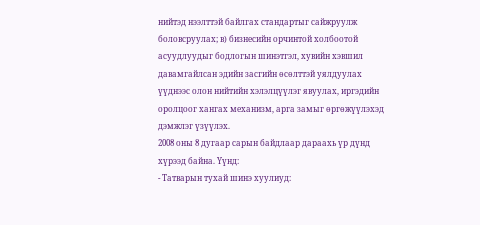нийтэд нээлттэй байлгах стандартыг сайжруулж боловсруулах; в) бизнесийн орчинтой холбоотой асуудлуудыг бодлогын шинэтгэл, хувийн хэвшил давамгайлсан эдийн засгийн өсөлттэй уялдуулах үүднээс олон нийтийн хэлэлцүүлэг явуулах, иргэдийн оролцоог хангах механизм, арга замыг өргөжүүлэхэд дэмжлэг үзүүлэх.
2008 оны 8 дугаар сарын байдлаар дараахь үр дүнд хүрээд байна. Үүнд:
- Татварын тухай шинэ хуулиуд: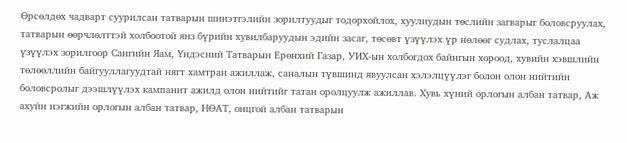Өрсөлдөх чадварт суурилсан татварын шинэтгэлийн зорилтуудыг тодорхойлох, хуулиудын төслийн загварыг боловсруулах, татварын өөрчлөлттэй холбоотой янз бүрийн хувилбаруудын эдийн засаг, төсөвт үзүүлэх үр нөлөөг судлах, туслалцаа үзүүлэх зорилгоор Сангийн Яам, Үндэсний Татварын Ерөнхий Газар, УИХ-ын холбогдох байнгын хороод, хувийн хэвшлийн төлөөллийн байгууллагуудтай нягт хамтран ажиллаж, саналын түвшинд явуулсан хэлэлцүүлэг болон олон нийтийн боловсролыг дээшлүүлэх кампанит ажилд олон нийтийг татан оролцуулж ажиллав. Хувь хүний орлогын албан татвар, Аж ахуйн нэгжийн орлогын албан татвар, НӨАТ, онцгой албан татварын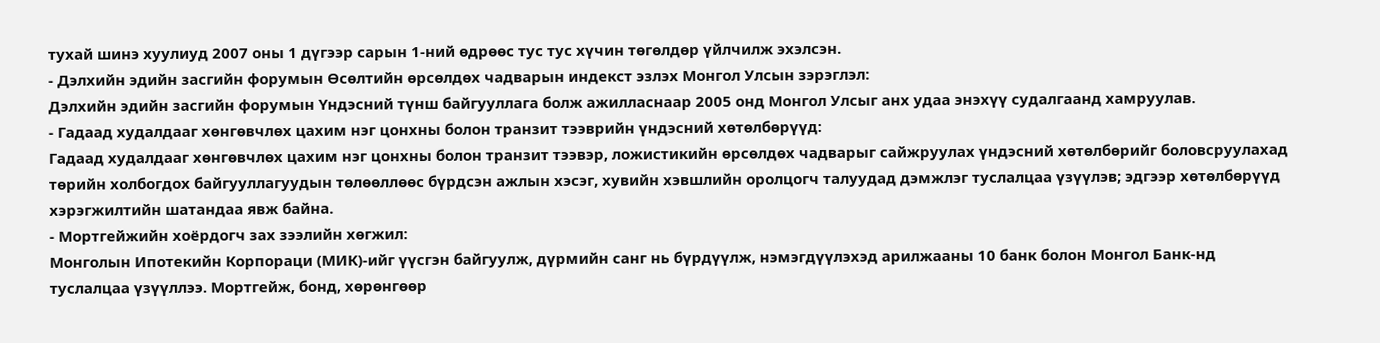тухай шинэ хуулиуд 2007 оны 1 дүгээр сарын 1-ний өдрөөс тус тус хүчин төгөлдөр үйлчилж эхэлсэн.
- Дэлхийн эдийн засгийн форумын Өсөлтийн өрсөлдөх чадварын индекст эзлэх Монгол Улсын зэрэглэл:
Дэлхийн эдийн засгийн форумын Үндэсний түнш байгууллага болж ажилласнаар 2005 онд Монгол Улсыг анх удаа энэхүү судалгаанд хамруулав.
- Гадаад худалдааг хөнгөвчлөх цахим нэг цонхны болон транзит тээврийн үндэсний хөтөлбөрүүд:
Гадаад худалдааг хөнгөвчлөх цахим нэг цонхны болон транзит тээвэр, ложистикийн өрсөлдөх чадварыг сайжруулах үндэсний хөтөлбөрийг боловсруулахад төрийн холбогдох байгууллагуудын төлөөллөөс бүрдсэн ажлын хэсэг, хувийн хэвшлийн оролцогч талуудад дэмжлэг туслалцаа үзүүлэв; эдгээр хөтөлбөрүүд хэрэгжилтийн шатандаа явж байна.
- Мортгейжийн хоёрдогч зах зээлийн хөгжил:
Монголын Ипотекийн Корпораци (МИК)-ийг үүсгэн байгуулж, дүрмийн санг нь бүрдүүлж, нэмэгдүүлэхэд арилжааны 10 банк болон Монгол Банк-нд туслалцаа үзүүллээ. Мортгейж, бонд, хөрөнгөөр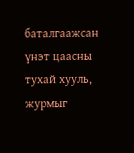баталгаажсан үнэт цаасны тухай хууль, журмыг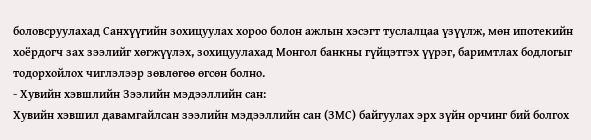боловсруулахад Санхүүгийн зохицуулах хороо болон ажлын хэсэгт туслалцаа үзүүлж, мөн ипотекийн хоёрдогч зах зээлийг хөгжүүлэх, зохицуулахад Монгол банкны гүйцэтгэх үүрэг, баримтлах бодлогыг тодорхойлох чиглэлээр зөвлөгөө өгсөн болно.
- Хувийн хэвшлийн Зээлийн мэдээллийн сан:
Хувийн хэвшил давамгайлсан зээлийн мэдээллийн сан (ЗМС) байгуулах эрх зүйн орчинг бий болгох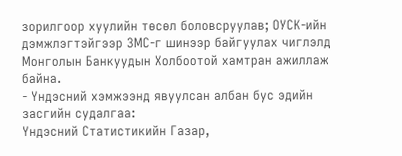зорилгоор хуулийн төсөл боловсруулав; ОУСК-ийн дэмжлэгтэйгээр ЗМС-г шинээр байгуулах чиглэлд Монголын Банкуудын Холбоотой хамтран ажиллаж байна.
- Үндэсний хэмжээнд явуулсан албан бус эдийн засгийн судалгаа:
Үндэсний Статистикийн Газар,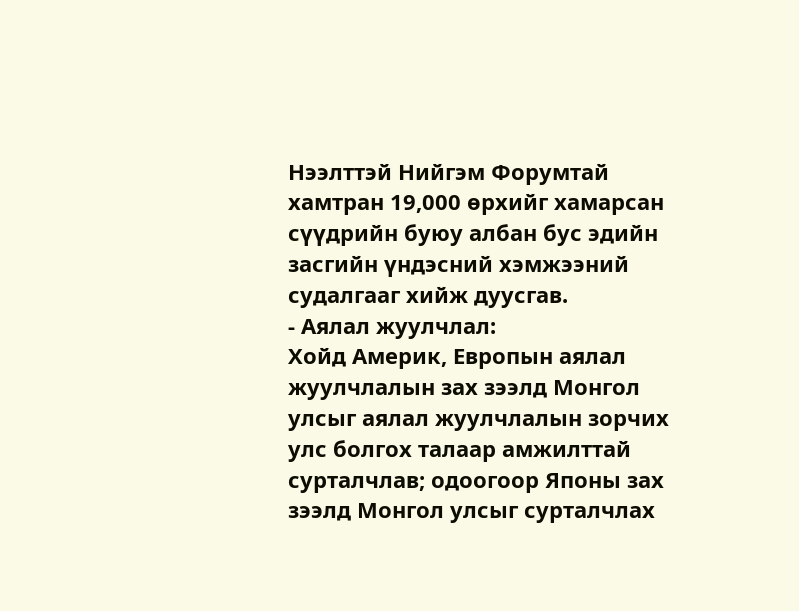Нээлттэй Нийгэм Форумтай хамтран 19,000 өрхийг хамарсан сүүдрийн буюу албан бус эдийн засгийн үндэсний хэмжээний судалгааг хийж дуусгав.
- Аялал жуулчлал:
Хойд Америк, Европын аялал жуулчлалын зах зээлд Монгол улсыг аялал жуулчлалын зорчих улс болгох талаар амжилттай сурталчлав; одоогоор Японы зах зээлд Монгол улсыг сурталчлах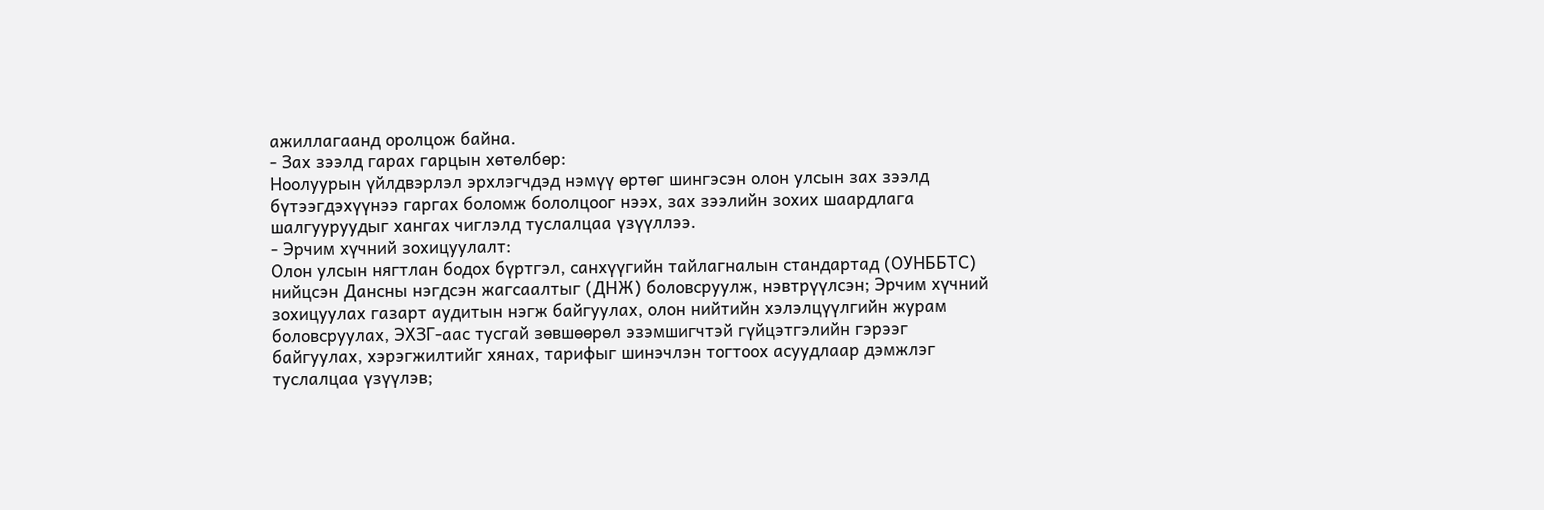ажиллагаанд оролцож байна.
- Зах зээлд гарах гарцын хөтөлбөр:
Ноолуурын үйлдвэрлэл эрхлэгчдэд нэмүү өртөг шингэсэн олон улсын зах зээлд бүтээгдэхүүнээ гаргах боломж бололцоог нээх, зах зээлийн зохих шаардлага шалгууруудыг хангах чиглэлд туслалцаа үзүүллээ.
- Эрчим хүчний зохицуулалт:
Олон улсын нягтлан бодох бүртгэл, санхүүгийн тайлагналын стандартад (ОУНББТС) нийцсэн Дансны нэгдсэн жагсаалтыг (ДНЖ) боловсруулж, нэвтрүүлсэн; Эрчим хүчний зохицуулах газарт аудитын нэгж байгуулах, олон нийтийн хэлэлцүүлгийн журам боловсруулах, ЭХЗГ-аас тусгай зөвшөөрөл эзэмшигчтэй гүйцэтгэлийн гэрээг байгуулах, хэрэгжилтийг хянах, тарифыг шинэчлэн тогтоох асуудлаар дэмжлэг туслалцаа үзүүлэв;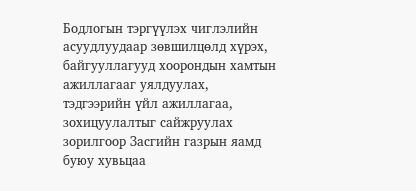Бодлогын тэргүүлэх чиглэлийн асуудлуудаар зөвшилцөлд хүрэх, байгууллагууд хоорондын хамтын ажиллагааг уялдуулах, тэдгээрийн үйл ажиллагаа, зохицуулалтыг сайжруулах зорилгоор Засгийн газрын яамд буюу хувьцаа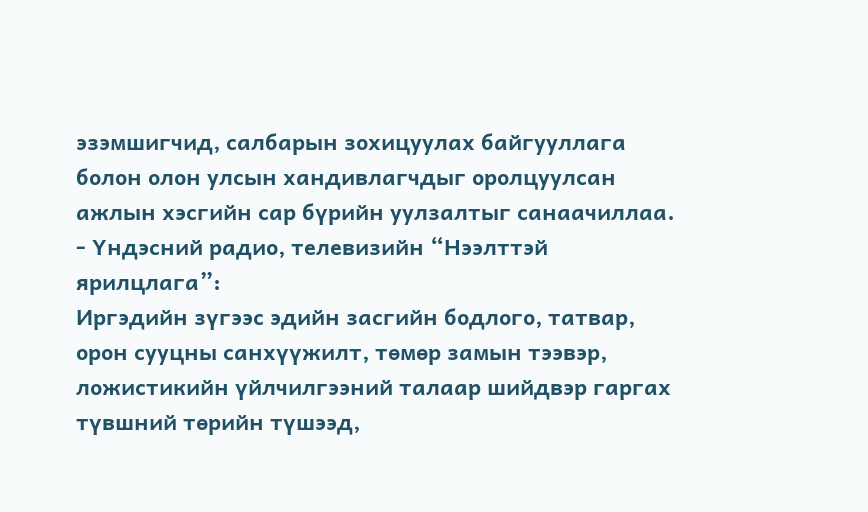эзэмшигчид, салбарын зохицуулах байгууллага болон олон улсын хандивлагчдыг оролцуулсан ажлын хэсгийн сар бүрийн уулзалтыг санаачиллаа.
- Үндэсний радио, телевизийн “Нээлттэй ярилцлага”:
Иргэдийн зүгээс эдийн засгийн бодлого, татвар, орон сууцны санхүүжилт, төмөр замын тээвэр, ложистикийн үйлчилгээний талаар шийдвэр гаргах түвшний төрийн түшээд,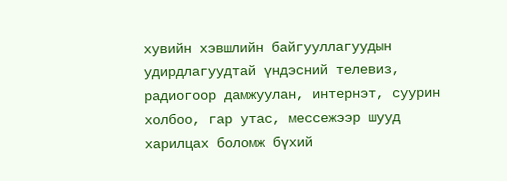хувийн хэвшлийн байгууллагуудын удирдлагуудтай үндэсний телевиз, радиогоор дамжуулан, интернэт, суурин холбоо, гар утас, мессежээр шууд харилцах боломж бүхий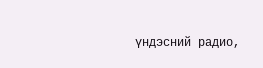үндэсний радио,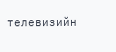телевизийн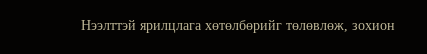Нээлттэй ярилцлага хөтөлбөрийг төлөвлөж, зохион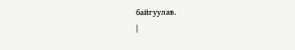байгуулав.
|